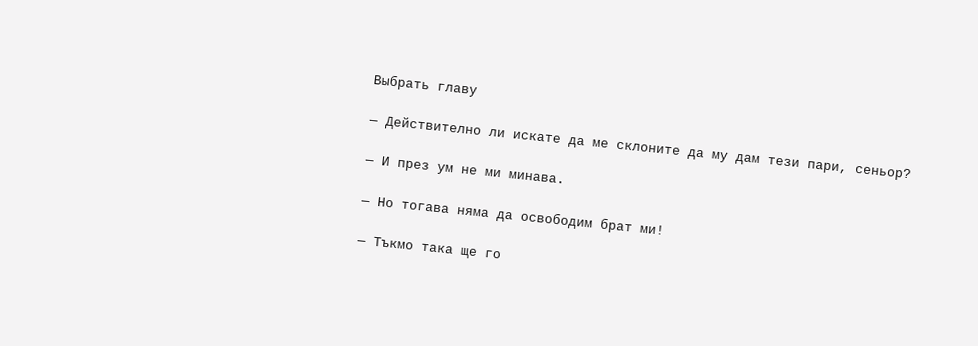Выбрать главу

— Действително ли искате да ме склоните да му дам тези пари, сеньор?

— И през ум не ми минава.

— Но тогава няма да освободим брат ми!

— Тъкмо така ще го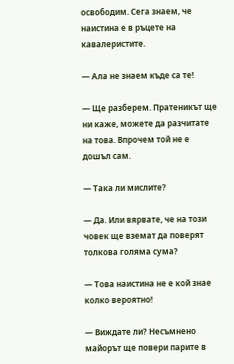освободим. Сега знаем, че наистина е в ръцете на кавалеристите.

— Ала не знаем къде са те!

— Ще разберем. Пратеникът ще ни каже, можете да разчитате на това. Впрочем той не е дошъл сам.

— Така ли мислите?

— Да. Или вярвате, че на този човек ще вземат да поверят толкова голяма сума?

— Това наистина не е кой знае колко вероятно!

— Виждате ли? Несъмнено майорът ще повери парите в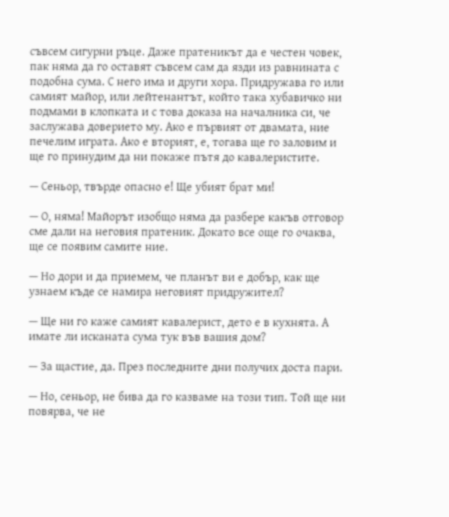съвсем сигурни ръце. Даже пратеникът да е честен човек, пак няма да го оставят съвсем сам да язди из равнината с подобна сума. С него има и други хора. Придружава го или самият майор, или лейтенантът, който така хубавичко ни подмами в клопката и с това доказа на началника си, че заслужава доверието му. Ако е първият от двамата, ние печелим играта. Ако е вторият, е, тогава ще го заловим и ще го принудим да ни покаже пътя до кавалеристите.

— Сеньор, твърде опасно е! Ще убият брат ми!

— О, няма! Майорът изобщо няма да разбере какъв отговор сме дали на неговия пратеник. Докато все още го очаква, ще се появим самите ние.

— Но дори и да приемем, че планът ви е добър, как ще узнаем къде се намира неговият придружител?

— Ще ни го каже самият кавалерист, дето е в кухнята. А имате ли исканата сума тук във вашия дом?

— За щастие, да. През последните дни получих доста пари.

— Но, сеньор, не бива да го казваме на този тип. Той ще ни повярва, че не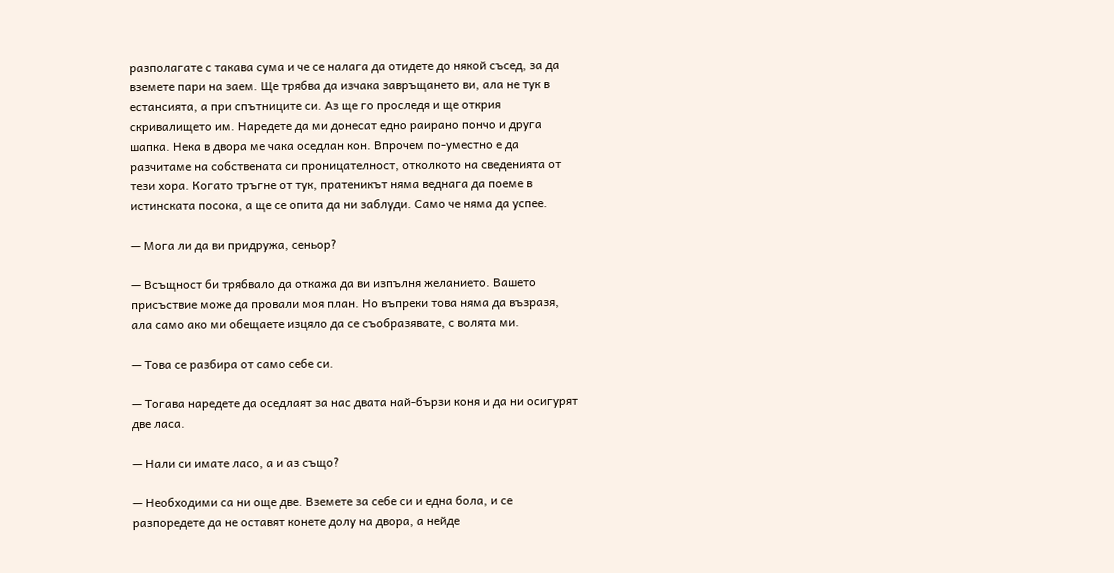разполагате с такава сума и че се налага да отидете до някой съсед, за да вземете пари на заем. Ще трябва да изчака завръщането ви, ала не тук в естансията, а при спътниците си. Аз ще го проследя и ще открия скривалището им. Наредете да ми донесат едно раирано пончо и друга шапка. Нека в двора ме чака оседлан кон. Впрочем по-уместно е да разчитаме на собствената си проницателност, отколкото на сведенията от тези хора. Когато тръгне от тук, пратеникът няма веднага да поеме в истинската посока, а ще се опита да ни заблуди. Само че няма да успее.

— Мога ли да ви придружа, сеньор?

— Всъщност би трябвало да откажа да ви изпълня желанието. Вашето присъствие може да провали моя план. Но въпреки това няма да възразя, ала само ако ми обещаете изцяло да се съобразявате, с волята ми.

— Това се разбира от само себе си.

— Тогава наредете да оседлаят за нас двата най-бързи коня и да ни осигурят две ласа.

— Нали си имате ласо, а и аз също?

— Необходими са ни още две. Вземете за себе си и една бола, и се разпоредете да не оставят конете долу на двора, а нейде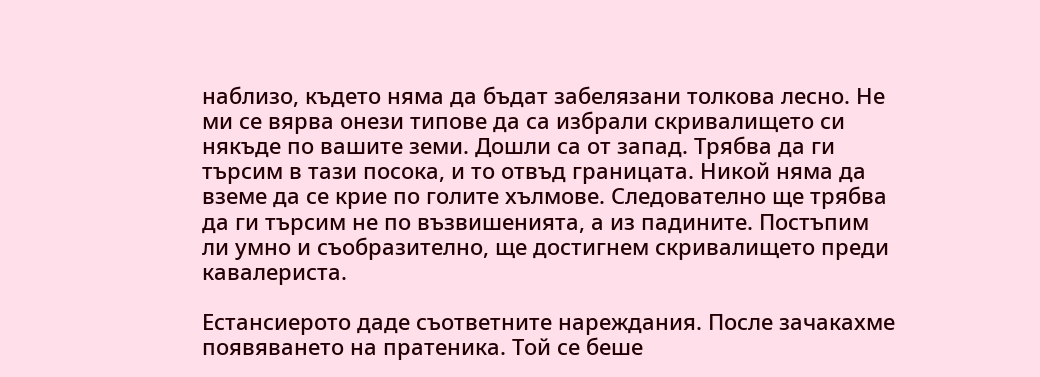наблизо, където няма да бъдат забелязани толкова лесно. Не ми се вярва онези типове да са избрали скривалището си някъде по вашите земи. Дошли са от запад. Трябва да ги търсим в тази посока, и то отвъд границата. Никой няма да вземе да се крие по голите хълмове. Следователно ще трябва да ги търсим не по възвишенията, а из падините. Постъпим ли умно и съобразително, ще достигнем скривалището преди кавалериста.

Естансиерото даде съответните нареждания. После зачакахме появяването на пратеника. Той се беше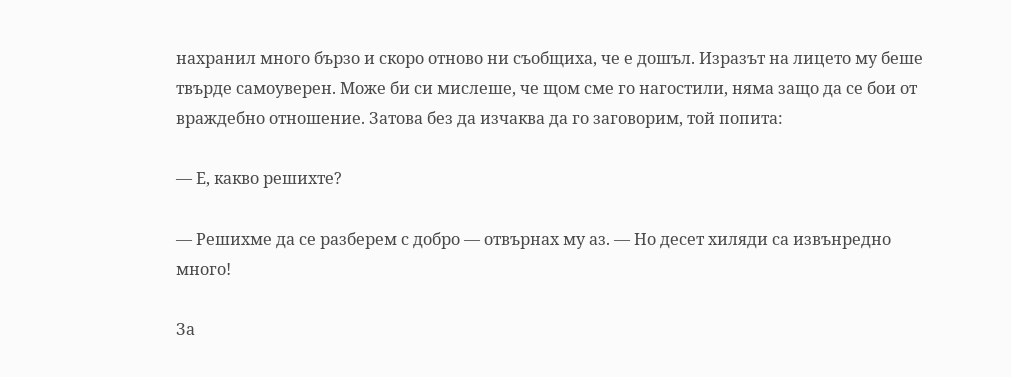нахранил много бързо и скоро отново ни съобщиха, че е дошъл. Изразът на лицето му беше твърде самоуверен. Може би си мислеше, че щом сме го нагостили, няма защо да се бои от враждебно отношение. Затова без да изчаква да го заговорим, той попита:

— Е, какво решихте?

— Решихме да се разберем с добро — отвърнах му аз. — Но десет хиляди са извънредно много!

За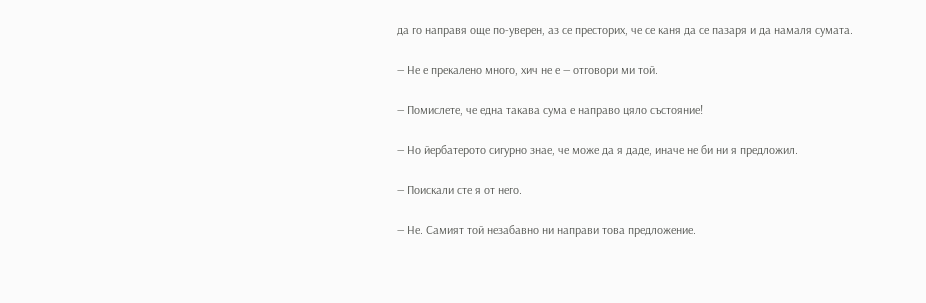да го направя още по-уверен, аз се престорих, че се каня да се пазаря и да намаля сумата.

— Не е прекалено много, хич не е — отговори ми той.

— Помислете, че една такава сума е направо цяло състояние!

— Но йербатерото сигурно знае, че може да я даде, иначе не би ни я предложил.

— Поискали сте я от него.

— Не. Самият той незабавно ни направи това предложение.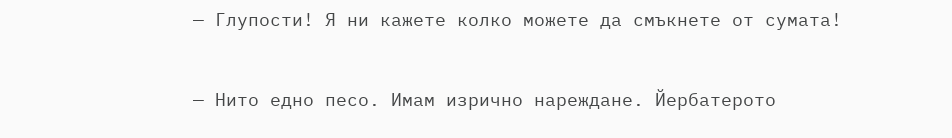— Глупости! Я ни кажете колко можете да смъкнете от сумата!

— Нито едно песо. Имам изрично нареждане. Йербатерото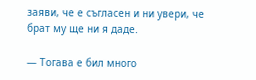заяви, че е съгласен и ни увери, че брат му ще ни я даде.

— Тогава е бил много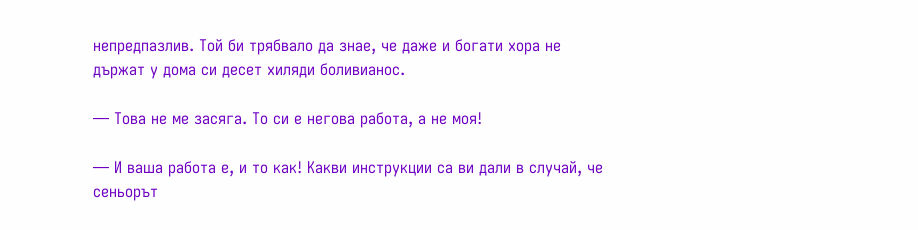непредпазлив. Той би трябвало да знае, че даже и богати хора не държат у дома си десет хиляди боливианос.

— Това не ме засяга. То си е негова работа, а не моя!

— И ваша работа е, и то как! Какви инструкции са ви дали в случай, че сеньорът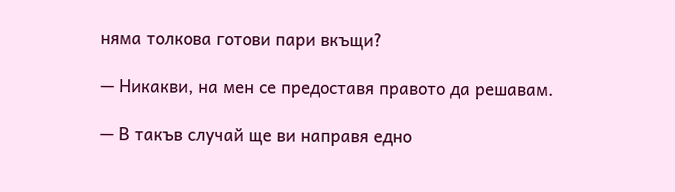няма толкова готови пари вкъщи?

— Никакви, на мен се предоставя правото да решавам.

— В такъв случай ще ви направя едно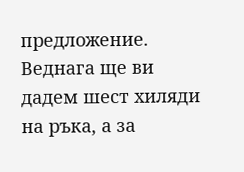предложение. Веднага ще ви дадем шест хиляди на ръка, а за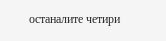останалите четири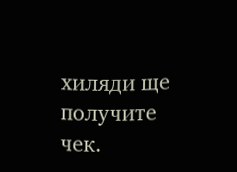хиляди ще получите чек.